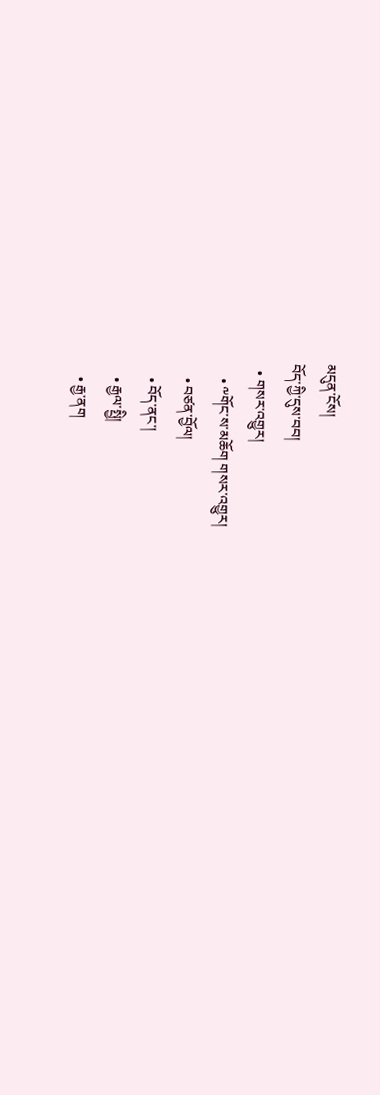མདུན་ངོས།
བོད་ཀྱི་དུས་བབ།
  • གསར་འགྱུར།
    • ༸གོང་ས་མཆོག གསར་འགྱུར།
    • བཙན་བྱོལ།
    • བོད་ནང་།
    • རྒྱལ་སྤྱི།
    • རྒྱ་ནག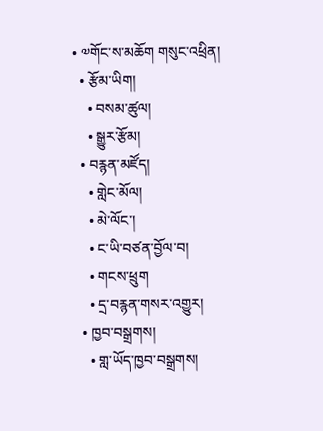• ༧གོང་ས་མཆོག གསུང་འཕྲིན།
  • རྩོམ་ཡིག།
    • བསམ་ཚུལ།
    • སྒྱུར་རྩོམ།
  • བརྙན་མཛོད།
    • གླེང་མོལ།
    • མེ་ལོང་།
    • ང་ཡི་བཙན་བྱོལ་བ།
    • གངས་ཕྲུག
    • དྲ་བརྙན་གསར་འགྱུར།
  • ཁྱབ་བསྒྲགས།
    • གླ་ཡོད་ཁྱབ་བསྒྲགས།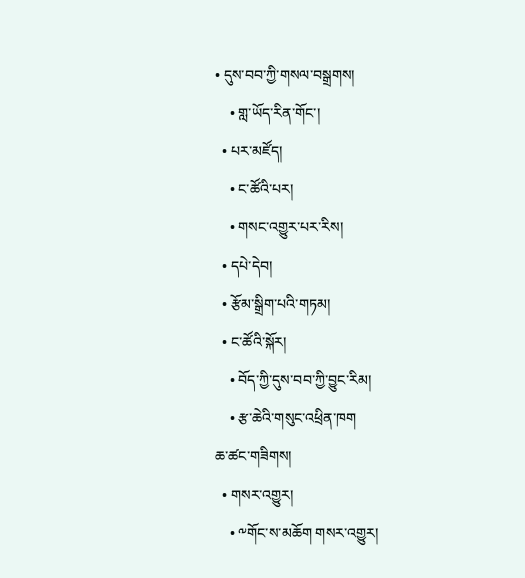• དུས་བབ་ཀྱི་གསལ་བསྒྲགས།
    • གླ་ཡོད་རིན་གོང་།
  • པར་མཛོད།
    • ང་ཚོའི་པར།
    • གསང་འགྱུར་པར་རིས།
  • དཔེ་དེབ།
  • རྩོམ་སྒྲིག་པའི་གཏམ།
  • ང་ཚོའི་སྐོར།
    • བོད་ཀྱི་དུས་བབ་ཀྱི་བྱུང་རིམ།
    • རྩ་ཆེའི་གསུང་འཕྲིན་ཁག
ཆ་ཚང་གཟིགས།
  • གསར་འགྱུར།
    • ༸གོང་ས་མཆོག གསར་འགྱུར།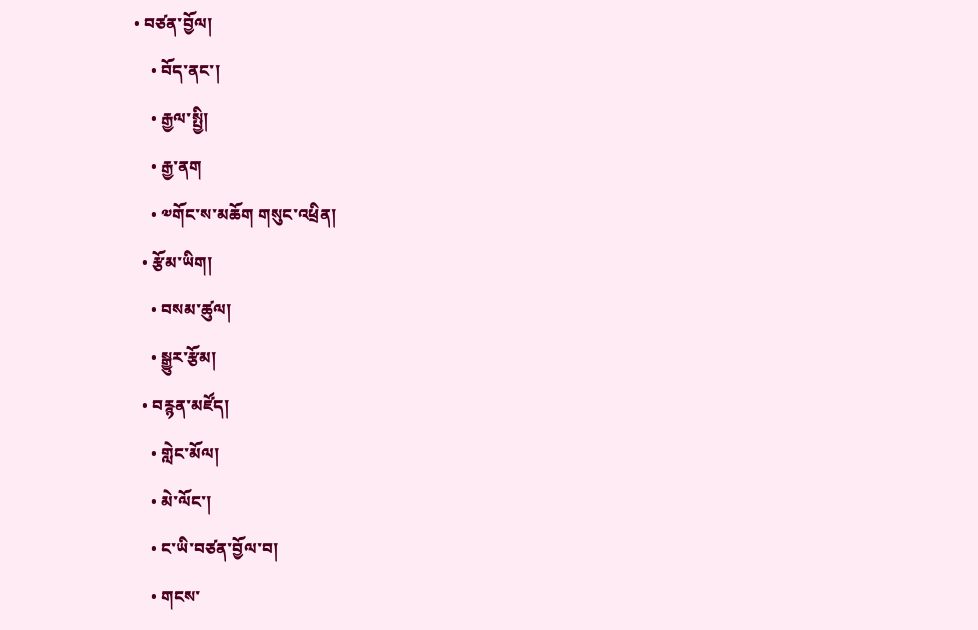• བཙན་བྱོལ།
    • བོད་ནང་།
    • རྒྱལ་སྤྱི།
    • རྒྱ་ནག
    • ༧གོང་ས་མཆོག གསུང་འཕྲིན།
  • རྩོམ་ཡིག།
    • བསམ་ཚུལ།
    • སྒྱུར་རྩོམ།
  • བརྙན་མཛོད།
    • གླེང་མོལ།
    • མེ་ལོང་།
    • ང་ཡི་བཙན་བྱོལ་བ།
    • གངས་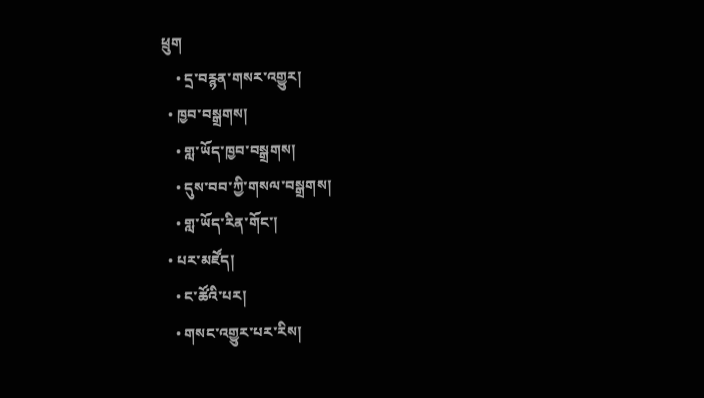ཕྲུག
    • དྲ་བརྙན་གསར་འགྱུར།
  • ཁྱབ་བསྒྲགས།
    • གླ་ཡོད་ཁྱབ་བསྒྲགས།
    • དུས་བབ་ཀྱི་གསལ་བསྒྲགས།
    • གླ་ཡོད་རིན་གོང་།
  • པར་མཛོད།
    • ང་ཚོའི་པར།
    • གསང་འགྱུར་པར་རིས།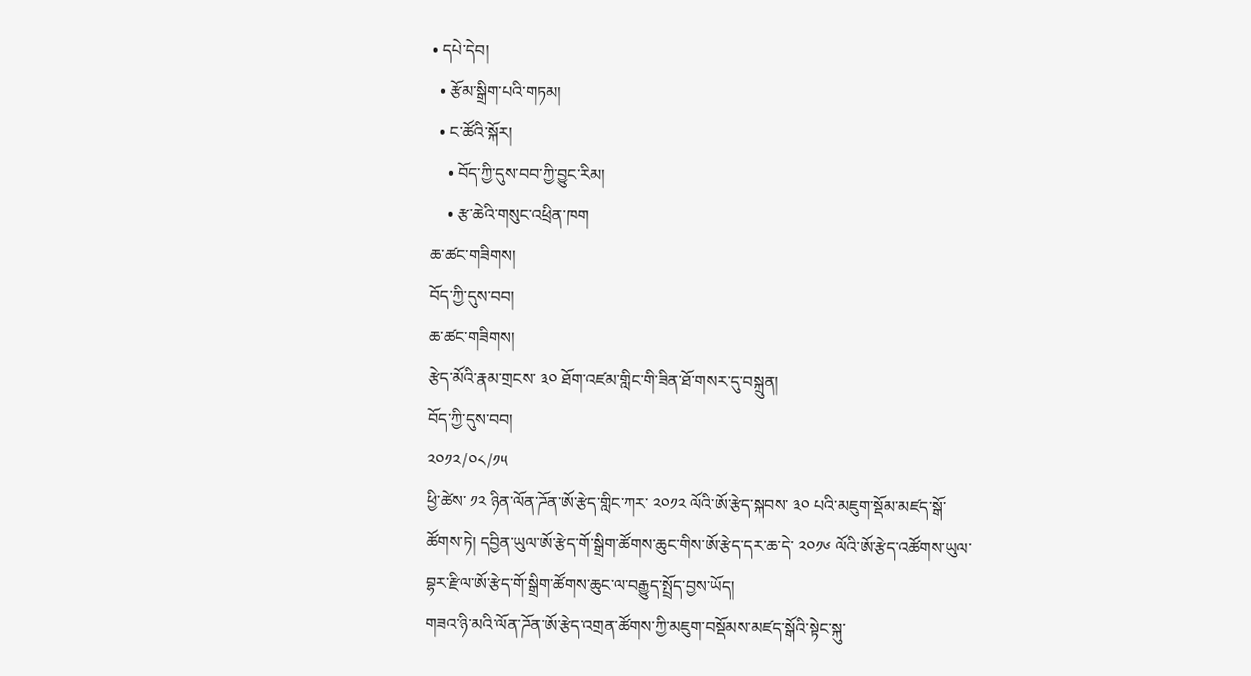• དཔེ་དེབ།
  • རྩོམ་སྒྲིག་པའི་གཏམ།
  • ང་ཚོའི་སྐོར།
    • བོད་ཀྱི་དུས་བབ་ཀྱི་བྱུང་རིམ།
    • རྩ་ཆེའི་གསུང་འཕྲིན་ཁག
ཆ་ཚང་གཟིགས།
བོད་ཀྱི་དུས་བབ།
ཆ་ཚང་གཟིགས།
རྩེད་མོའི་རྣམ་གྲངས་ ༣༠ ཐོག་འཛམ་གླིང་གི་ཟིན་ཐོ་གསར་དུ་བསྐྲུན།
བོད་ཀྱི་དུས་བབ།
༢༠༡༢/༠༨/༡༥
ཕྱི་ཚེས་ ༡༢ ཉིན་ལོན་ཌོན་ཨོ་རྩེད་གླིང་ཀར་ ༢༠༡༢ ལོའི་ཨོ་རྩེད་སྐབས་ ༣༠ པའི་མཇུག་སྡོམ་མཛད་སྒོ་ཚོགས་ཏེ། དབྱིན་ཡུལ་ཨོ་རྩེད་གོ་སྒྲིག་ཚོགས་ཆུང་གིས་ཨོ་རྩེད་དར་ཆ་དེ་ ༢༠༡༦ ལོའི་ཨོ་རྩེད་འཚོགས་ཡུལ་བྷར་རྫིལ་ཨོ་རྩེད་གོ་སྒྲིག་ཚོགས་ཆུང་ལ་བརྒྱུད་སྤྲོད་བྱས་ཡོད།
གཟའ་ཉི་མའི་ལོན་ཌོན་ཨོ་རྩེད་འགྲན་ཚོགས་ཀྱི་མཇུག་བསྡོམས་མཛད་སྒོའི་སྟེང་སྐུ་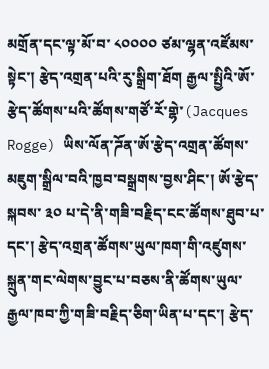མགྲོན་དང་ལྟ་མོ་བ་ ༨༠༠༠༠ ཙམ་ལྷན་འཛོམས་སྟེང་། རྩེད་འགྲན་པའི་རུ་སྒྲིག་ཐོག རྒྱལ་སྤྱིའི་ཨོ་རྩེད་ཚོགས་པའི་ཚོགས་གཙོ་རོ་གྷེ་(Jacques Rogge) ཡིས་ལོན་ཌོན་ཨོ་རྩེད་འགྲན་ཚོགས་མཇུག་སྒྲིལ་བའི་ཁྱབ་བསྒྲགས་བྱས་ཤིང་། ཨོ་རྩེད་སྐབས་ ༣༠ པ་དེ་ནི་གཟི་བརྗིད་ངང་ཚོགས་ཐུབ་པ་དང་། རྩེད་འགྲན་ཚོགས་ཡུལ་ཁག་གི་འཛུགས་སྐྲུན་གང་ལེགས་བྱུང་པ་བཅས་ནི་ཚོགས་ཡུལ་རྒྱལ་ཁབ་ཀྱི་གཟི་བརྗིད་ཅིག་ཡིན་པ་དང་། རྩེད་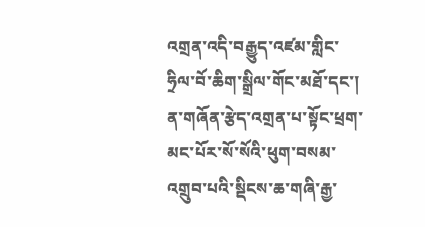འགྲན་འདི་བརྒྱུད་འཛམ་གླིང་ཧྲིལ་བོ་ཆིག་སྒྲིལ་གོང་མཐོ་དང་། ན་གཞོན་རྩེད་འགྲན་པ་སྟོང་ཕྲག་མང་པོར་སོ་སོའི་ཕུག་བསམ་འགྲུབ་པའི་སྡིངས་ཆ་གཞི་རྒྱ་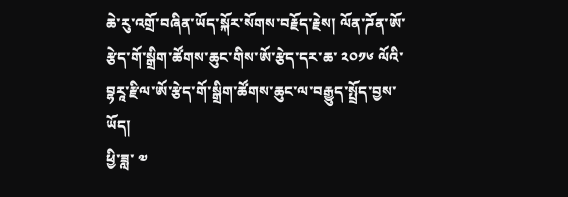ཆེ་རུ་འགྲོ་བཞིན་ཡོད་སྐོར་སོགས་བརྗོད་རྗེས། ལོན་ཌོན་ཨོ་རྩེད་གོ་སྒྲིག་ཚོགས་ཆུང་གིས་ཨོ་རྩེད་དར་ཆ་ ༢༠༡༦ ལོའི་བྷརཱ་རྫིལ་ཨོ་རྩེད་གོ་སྒྲིག་ཚོགས་ཆུང་ལ་བརྒྱུད་སྤྲོད་བྱས་ཡོད།
ཕྱི་ཟླ་ ༧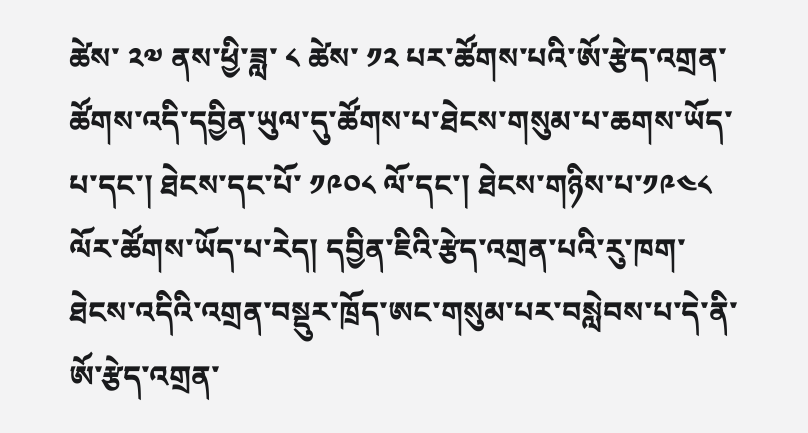ཚེས་ ༢༧ ནས་ཕྱི་ཟླ་ ༨ ཚེས་ ༡༢ པར་ཚོགས་པའི་ཨོ་རྩེད་འགྲན་ཚོགས་འདི་དབྱིན་ཡུལ་དུ་ཚོགས་པ་ཐེངས་གསུམ་པ་ཆགས་ཡོད་པ་དང་། ཐེངས་དང་པོ་ ༡༩༠༨ ལོ་དང་། ཐེངས་གཉིས་པ་༡༩༤༨ ལོར་ཚོགས་ཡོད་པ་རེད། དབྱིན་ཇིའི་རྩེད་འགྲན་པའི་རུ་ཁག་ཐེངས་འདིའི་འགྲན་བསྡུར་ཁྲོད་ཨང་གསུམ་པར་བསླེབས་པ་དེ་ནི་ཨོ་རྩེད་འགྲན་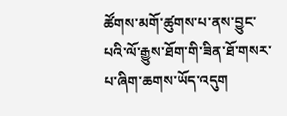ཚོགས་མགོ་ཚུགས་པ་ནས་བྱུང་པའི་ལོ་རྒྱུས་ཐོག་གི་ཟིན་ཐོ་གསར་པ་ཞིག་ཆགས་ཡོད་འདུག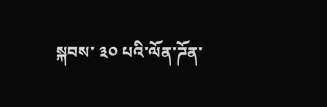སྐབས་ ༣༠ པའི་ལོན་ཌོན་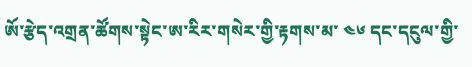ཨོ་རྩེད་འགྲན་ཚོགས་སྟེང་ཨ་རིར་གསེར་གྱི་རྟགས་མ་ ༤༦ དང་དངུལ་གྱི་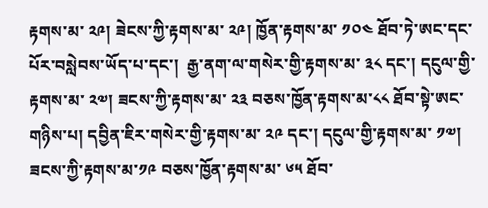རྟགས་མ་ ༢༩། ཟེངས་ཀྱི་རྟགས་མ་ ༢༩། ཁྱོན་རྟགས་མ་ ༡༠༤ ཐོབ་ཏེ་ཨང་དང་པོར་བསླེབས་ཡོད་པ་དང་།  རྒྱ་ནག་ལ་གསེར་གྱི་རྟགས་མ་ ༣༨ དང་། དངུལ་གྱི་རྟགས་མ་ ༢༧། ཟངས་ཀྱི་རྟགས་མ་ ༢༣ བཅས་ཁྱོན་རྟགས་མ་༨༨ ཐོབ་སྟེ་ཨང་གཉིས་པ། དབྱིན་ཇིར་གསེར་གྱི་རྟགས་མ་ ༢༩ དང་། དངུལ་གྱི་རྟགས་མ་ ༡༧། ཟངས་ཀྱི་རྟགས་མ་༡༩ བཅས་ཁྱོན་རྟགས་མ་ ༦༥ ཐོབ་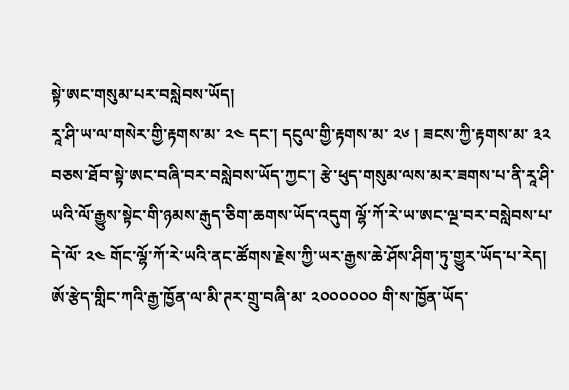སྟེ་ཨང་གསུམ་པར་བསླེབས་ཡོད།
རཱ་ཤི་ཡ་ལ་གསེར་གྱི་རྟགས་མ་ ༢༤ དང་། དངུལ་གྱི་རྟགས་མ་ ༢༦ ། ཟངས་ཀྱི་རྟགས་མ་ ༣༢ བཅས་ཐོབ་སྟེ་ཨང་བཞི་བར་བསླེབས་ཡོད་ཀྱང་། རྩེ་ཕུད་གསུམ་ལས་མར་ཟགས་པ་ནི་རཱ་ཤི་ཡའི་ལོ་རྒྱུས་སྟེང་གི་ཉམས་རྒུད་ཅིག་ཆགས་ཡོད་འདུག ལྷོ་ཀོ་རེ་ཡ་ཨང་ལྔ་བར་བསླེབས་པ་དེ་ལོ་ ༢༤ གོང་ལྷོ་ཀོ་རེ་ཡའི་ནང་ཚོགས་རྗེས་ཀྱི་ཡར་རྒྱས་ཆེ་ཤོས་ཤིག་ཏུ་གྱུར་ཡོད་པ་རེད།
ཨོ་རྩེད་གླིང་ཀའི་རྒྱ་ཁྱོན་ལ་མི་ཊར་གྲུ་བཞི་མ་ ༢༠༠༠༠༠༠ གི་ས་ཁྱོན་ཡོད་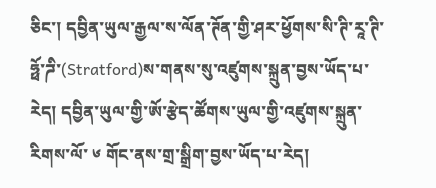ཅིང་། དབྱིན་ཡུལ་རྒྱལ་ས་ལོན་ཊོན་གྱི་ཤར་ཕྱོགས་སི་ཊི་རཱ་ཊི་ཧྥོ་ཌི་(Stratford)ས་གནས་སུ་འཛུགས་སྐྲུན་བྱས་ཡོད་པ་རེད། དབྱིན་ཡུལ་གྱི་ཨོ་རྩེད་ཚོགས་ཡུལ་གྱི་འཛུགས་སྐྲུན་རིགས་ལོ་ ༦ གོང་ནས་གྲ་སྒྲིག་བྱས་ཡོད་པ་རེད།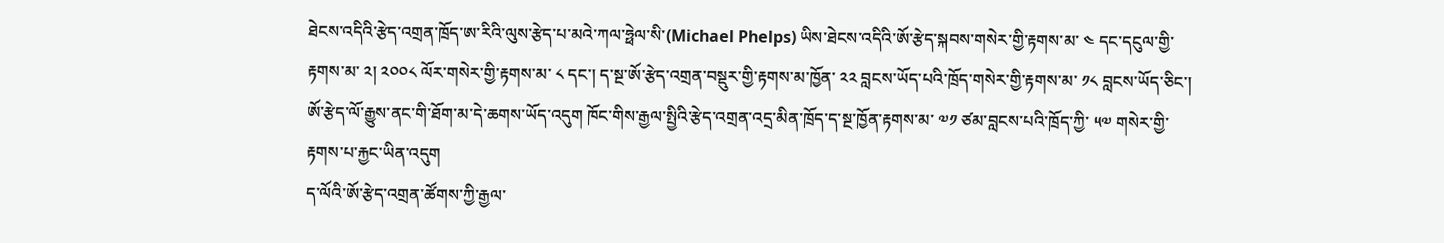ཐེངས་འདིའི་རྩེད་འགྲན་ཁྲོད་ཨ་རིའི་ལུས་རྩེད་པ་མའེ་ཀལ་ཧྥེལ་སི་(Michael Phelps) ཡིས་ཐེངས་འདིའི་ཨོ་རྩེད་སྐབས་གསེར་གྱི་རྟགས་མ་ ༤ དང་དངུལ་གྱི་རྟགས་མ་ ༢། ༢༠༠༨ ལོར་གསེར་གྱི་རྟགས་མ་ ༨ དང་། ད་སྔ་ཨོ་རྩེད་འགྲན་བསྡུར་གྱི་རྟགས་མ་ཁྱོན་ ༢༢ བླངས་ཡོད་པའི་ཁྲོད་གསེར་གྱི་རྟགས་མ་ ༡༨ བླངས་ཡོད་ཅིང་། ཨོ་རྩེད་ལོ་རྒྱུས་ནང་གི་ཐོག་མ་དེ་ཆགས་ཡོད་འདུག ཁོང་གིས་རྒྱལ་སྤྱིའི་རྩེད་འགྲན་འདྲ་མིན་ཁྲོད་ད་སྔ་ཁྱོན་རྟགས་མ་ ༧༡ ཙམ་བླངས་པའི་ཁྲོད་ཀྱི་ ༥༧ གསེར་གྱི་རྟགས་པ་རྐྱང་ཡིན་འདུག
ད་ལོའི་ཨོ་རྩེད་འགྲན་ཚོགས་ཀྱི་རྒྱལ་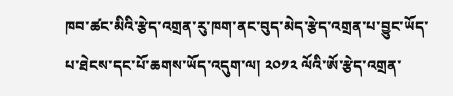ཁབ་ཚང་མིའི་རྩེད་འགྲན་རུ་ཁག་ནང་བུད་མེད་རྩེད་འགྲན་པ་བྱུང་ཡོད་པ་ཐེངས་དང་པོ་ཆགས་ཡོད་འདུག་ལ། ༢༠༡༢ ལོའི་ཨོ་རྩེད་འགྲན་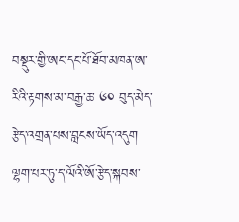བསྡུར་གྱི་ཨང་དང་པོ་ཐོབ་མཁན་ཨ་རིའི་རྟགས་མ་བརྒྱ་ཆ་ ༦༠ བུད་མེད་རྩེད་འགྲན་པས་བླངས་ཡོད་འདུག ལྷག་པར་ཏུ་ད་ལོའི་ཨོ་རྩེད་སྐབས་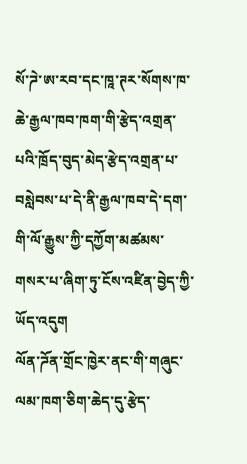སོ་ཌེ་ཨ་རབ་དང་ཁཱ་ཊར་སོགས་ཁ་ཆེ་རྒྱལ་ཁབ་ཁག་གི་རྩེད་འགྲན་པའི་ཁྲོད་བུད་མེད་རྩེད་འགྲན་པ་བསླེབས་པ་དེ་ནི་རྒྱལ་ཁབ་དེ་དག་གི་ལོ་རྒྱུས་ཀྱི་དཀྱོག་མཚམས་གསར་པ་ཞིག་ཏུ་ངོས་འཛིན་བྱེད་ཀྱི་ཡོད་འདུག
ལོན་ཌོན་གྲོང་ཁྱེར་ནང་གི་གཞུང་ལམ་ཁག་ཅིག་ཆེད་དུ་རྩེད་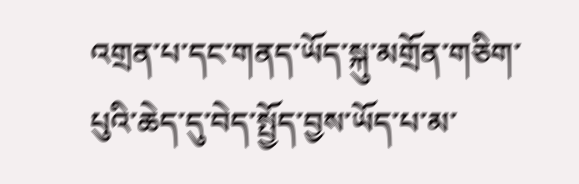འགྲན་པ་དང་གནད་ཡོད་སྐུ་མགྲོན་གཅིག་པུའི་ཆེད་དུ་བེད་སྤྱོད་བྱས་ཡོད་པ་མ་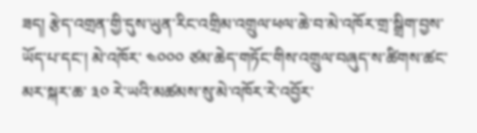ཟད། རྩེད་འགྲན་གྱི་དུས་ཡུན་རིང་འགྲིམ་འགྲུལ་ཕལ་ཆེ་བ་མེ་འཁོར་གྲ་སྒྲིག་བྱས་ཡོད་པ་དང་། མེ་འཁོར་ ༤༠༠༠ ཙམ་ཆེད་གཏོང་གིས་འགྲུལ་བཞུད་ས་ཚིགས་ཚང་མར་སྐར་ཆ་ ༣༠ རེ་ཡའི་མཚམས་སུ་མེ་འཁོར་རེ་འབྱོར་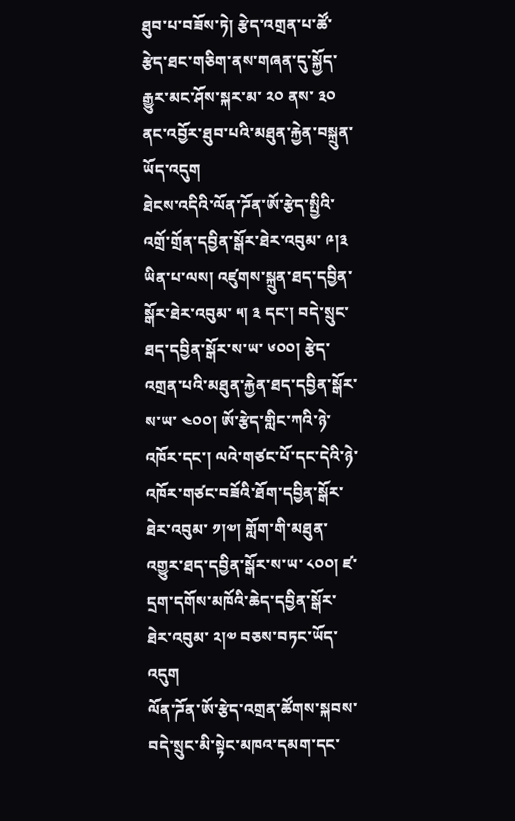ཐུབ་པ་བཟོས་ཏེ། རྩེད་འགྲན་པ་ཚོ་རྩེད་ཐང་གཅིག་ནས་གཞན་དུ་སྐྱོད་རྒྱུར་མང་ཤོས་སྐར་མ་ ༢༠ ནས་ ༣༠ ནང་འབྱོར་ཐུབ་པའི་མཐུན་རྐྱེན་བསྐྲུན་ཡོད་འདུག
ཐེངས་འདིའི་ལོན་ཌོན་ཨོ་རྩེད་སྤྱིའི་འགྲོ་གྲོན་དབྱིན་སྒོར་ཐེར་འབུམ་ ༩།༣ ཡིན་པ་ལས། འཛུགས་སྐྲུན་ཐད་དབྱིན་སྒོར་ཐེར་འབུམ་ ༥། ༣ དང་། བདེ་སྲུང་ཐད་དབྱིན་སྒོར་ས་ཡ་ ༦༠༠། རྩེད་འགྲན་པའི་མཐུན་རྐྱེན་ཐད་དབྱིན་སྒོར་ས་ཡ་ ༤༠༠། ཨོ་རྩེད་གླིང་ཀའི་ཉེ་འཁོར་དང་། ལའེ་གཙང་པོ་དང་དེའི་ཉེ་འཁོར་གཙང་བཟོའི་ཐོག་དབྱིན་སྒོར་ཐེར་འབུམ་ ༡།༧། གློག་གི་མཐུན་འགྱུར་ཐད་དབྱིན་སྒོར་ས་ཡ་ ༨༠༠། ཛ་དྲག་དགོས་མཁོའི་ཆེད་དབྱིན་སྒོར་ཐེར་འབུམ་ ༢།༧ བཅས་བཏང་ཡོད་འདུག
ལོན་ཌོན་ཨོ་རྩེད་འགྲན་ཚོགས་སྐབས་བདེ་སྲུང་མི་སྟེང་མཁའ་དམག་དང་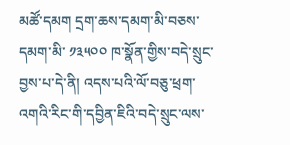མཚོ་དམག དྲག་ཆས་དམག་མི་བཅས་དམག་མི་ ༡༣༥༠༠ ཁ་སྣོན་གྱིས་བདེ་སྲུང་བྱས་པ་དེ་ནི། འདས་པའི་ལོ་བཅུ་ཕྲག་འགའི་རིང་གི་དབྱིན་ཇིའི་བདེ་སྲུང་ལས་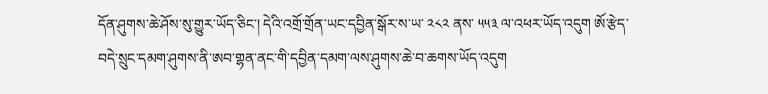དོན་ཤུགས་ཆེ་ཤོས་སུ་གྱུར་ཡོད་ཅིང་། དེའི་འགྲོ་གྲོན་ཡང་དབྱིན་སྒོར་ས་ཡ་ ༢༨༢ ནས་ ༥༥༣ ལ་འཕར་ཡོད་འདུག ཨོ་རྩེད་བདེ་སྲུང་དམག་ཤུགས་ནི་ཨབ་གྷན་ནང་གི་དབྱིན་དམག་ལས་ཤུགས་ཆེ་བ་ཆགས་ཡོད་འདུག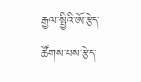རྒྱལ་སྤྱིའི་ཨོ་རྩེད་ཚོགས་པས་རྩེད་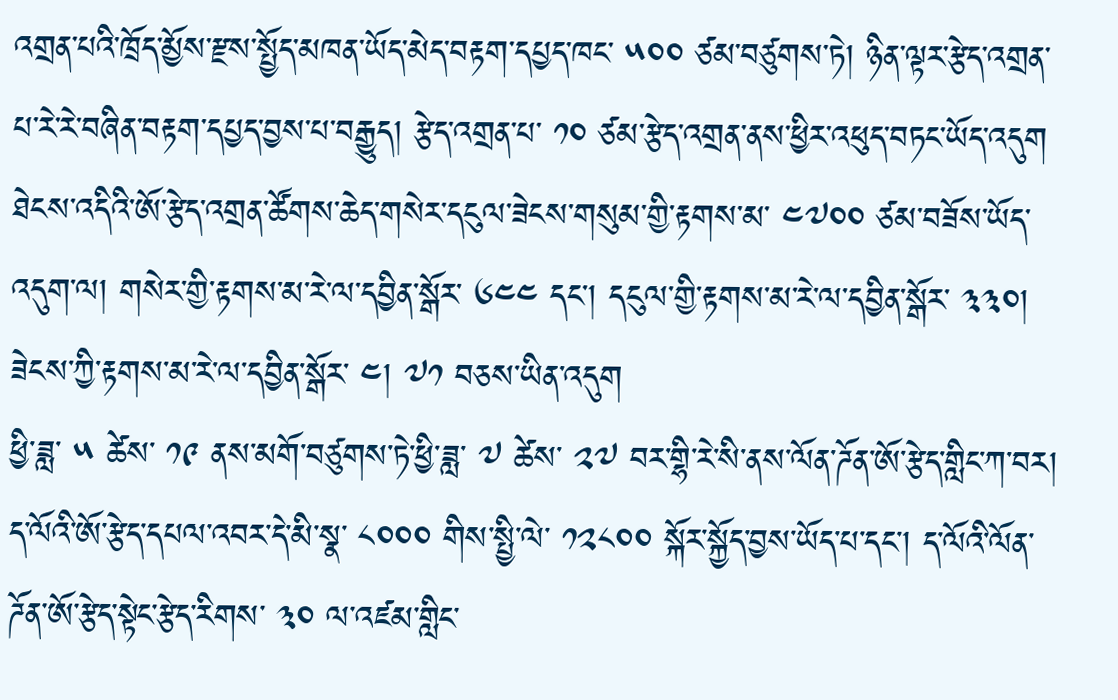འགྲན་པའི་ཁྲོད་མྱོས་རྫས་སྤྱོད་མཁན་ཡོད་མེད་བརྟག་དཔྱད་ཁང་ ༥༠༠ ཙམ་བཙུགས་ཏེ། ཉིན་ལྟར་རྩེད་འགྲན་པ་རེ་རེ་བཞིན་བརྟག་དཔྱད་བྱས་པ་བརྒྱུད། རྩེད་འགྲན་པ་ ༡༠ ཙམ་རྩེད་འགྲན་ནས་ཕྱིར་འཕུད་བཏང་ཡོད་འདུག
ཐེངས་འདིའི་ཨོ་རྩེད་འགྲན་ཚོགས་ཆེད་གསེར་དངུལ་ཟེངས་གསུམ་གྱི་རྟགས་མ་ ༤༧༠༠ ཙམ་བཟོས་ཡོད་འདུག་ལ། གསེར་གྱི་རྟགས་མ་རེ་ལ་དབྱིན་སྒོར་ ༦༤༤ དང་། དངུལ་གྱི་རྟགས་མ་རེ་ལ་དབྱིན་སྒོར་ ༣༣༠། ཟེངས་ཀྱི་རྟགས་མ་རེ་ལ་དབྱིན་སྒོར་ ༤། ༧༡ བཅས་ཡིན་འདུག
ཕྱི་ཟླ་ ༥ ཚེས་ ༡༩ ནས་མགོ་བཙུགས་ཏེ་ཕྱི་ཟླ་ ༧ ཚེས་ ༢༧ བར་གྷི་རེ་སི་ནས་ལོན་ཌོན་ཨོ་རྩེད་གླིང་ཀ་བར། ད་ལོའི་ཨོ་རྩེད་དཔལ་འབར་དེ་མི་སྣ་ ༨༠༠༠ གིས་སྤྱི་ལེ་ ༡༢༨༠༠ སྐོར་སྐྱོད་བྱས་ཡོད་པ་དང་། ད་ལོའི་ལོན་ཌོན་ཨོ་རྩེད་སྟེང་རྩེད་རིགས་ ༣༠ ལ་འཛམ་གླིང་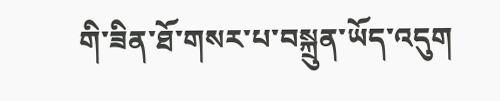གི་ཟིན་ཐོ་གསར་པ་བསྐྲུན་ཡོད་འདུག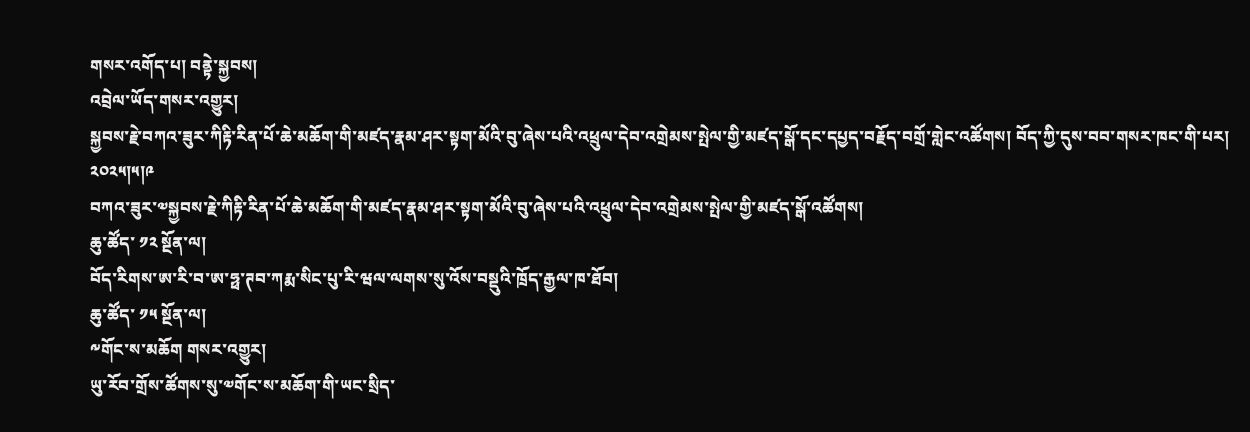གསར་འགོད་པ། བནྟེ་སྐྱབས།
འབྲེལ་ཡོད་གསར་འགྱུར།
སྐྱབས་རྗེ་བཀའ་ཟུར་ཀིརྟི་རིན་པོ་ཆེ་མཆོག་གི་མཛད་རྣམ་ཤར་སྟག་མོའི་བུ་ཞེས་པའི་འཕྲུལ་དེབ་འགྲེམས་སྤེལ་གྱི་མཛད་སྒོ་དང་དཔྱད་བརྗོད་བགྲོ་གླེང་འཚོགས། བོད་ཀྱི་དུས་བབ་གསར་ཁང་གི་པར། ༢༠༢༥།༥།༩
བཀའ་ཟུར་༧སྐྱབས་རྗེ་ཀིརྟི་རིན་པོ་ཆེ་མཆོག་གི་མཛད་རྣམ་ཤར་སྟག་མོའི་བུ་ཞེས་པའི་འཕྲུལ་དེབ་འགྲེམས་སྤེལ་གྱི་མཛད་སྒོ་འཚོགས།
ཆུ་ཚོད་ ༡༢ སྔོན་ལ།
བོད་རིགས་ཨ་རི་བ་ཨ་ཧྥ་ཊབ་ཀརྨ་སིང་པུ་རི་ཝལ་ལགས་སུ་འོས་བསྡུའི་ཁྲོད་རྒྱལ་ཁ་ཐོབ།
ཆུ་ཚོད་ ༡༥ སྔོན་ལ།
༸གོང་ས་མཆོག གསར་འགྱུར།
ཡུ་རོབ་གྲོས་ཚོགས་སུ་༧གོང་ས་མཆོག་གི་ཡང་སྲིད་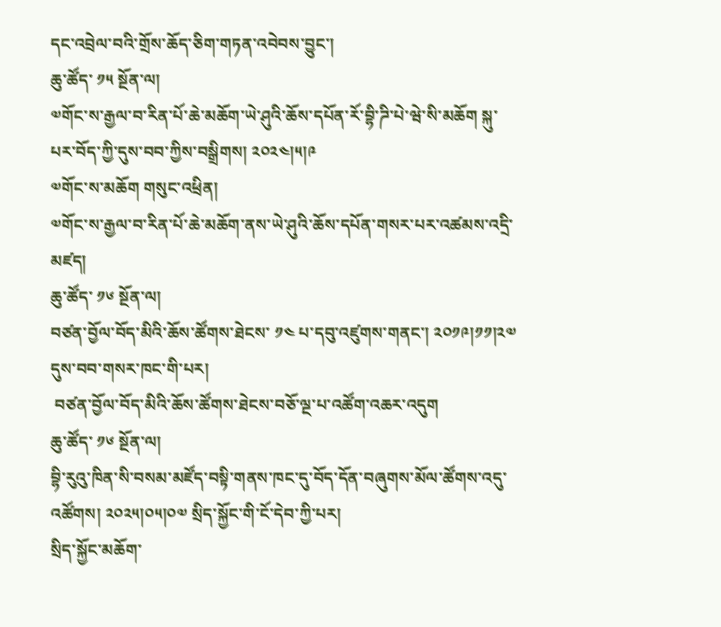དང་འབྲེལ་བའི་གྲོས་ཆོད་ཅིག་གཏན་འབེབས་བྱུང་།
ཆུ་ཚོད་ ༡༥ སྔོན་ལ།
༧གོང་ས་རྒྱལ་བ་རིན་པོ་ཆེ་མཆོག་ཡེ་ཤུའི་ཆོས་དཔོན་རོ་བྷི་ཌི་པེ་ཝེ་སི་མཆོག སྐུ་པར་བོད་ཀྱི་དུས་བབ་ཀྱིས་བསྒྲིགས། ༢༠༢༤།༥།༩
༧གོང་ས་མཆོག གསུང་འཕྲིན།
༧གོང་ས་རྒྱལ་བ་རིན་པོ་ཆེ་མཆོག་ནས་ཡེ་ཤུའི་ཆོས་དཔོན་གསར་པར་འཚམས་འདྲི་མཛད།
ཆུ་ཚོད་ ༡༦ སྔོན་ལ།
བཙན་བྱོལ་བོད་མིའི་ཆོས་ཚོགས་ཐེངས་ ༡༤ པ་དབུ་འཛུགས་གནང་། ༢༠༡༩།༡༡།༢༧ དུས་བབ་གསར་ཁང་གི་པར།
 བཙན་བྱོལ་བོད་མིའི་ཆོས་ཚོགས་ཐེངས་བཅོ་ལྔ་པ་འཚོག་འཆར་འདུག
ཆུ་ཚོད་ ༡༦ སྔོན་ལ།
བྷི་རུའུ་ཁིན་སི་བསམ་མཛོད་བསྟི་གནས་ཁང་དུ་བོད་དོན་བཞུགས་མོལ་ཚོགས་འདུ་འཚོགས། ༢༠༢༥།༠༥།༠༧ སྲིད་སྐྱོང་གི་ངོ་དེབ་ཀྱི་པར།
སྲིད་སྐྱོང་མཆོག་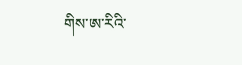གིས་ཨ་རིའི་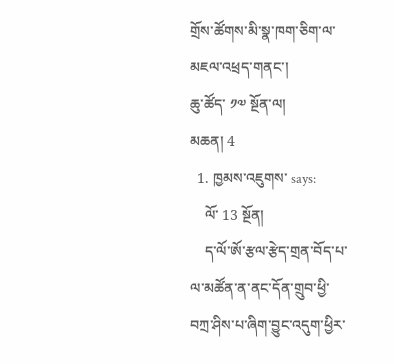གྲོས་ཚོགས་མི་སྣ་ཁག་ཅིག་ལ་མཇལ་འཕྲད་གནང་།
ཆུ་ཚོད་ ༡༧ སྔོན་ལ།
མཆན། 4
  1. ཁྱམས་འཇུགས་ says:
    ལོ་ 13 སྔོན།
    ད་ལོ་ཨོ་རྩལ་རྩེད་གྲན་བོད་པ་ལ་མཚོན་ན་ནང་དོན་གྲུབ་ཕྱི་བཀྲ་ཤིས་པ་ཞིག་བྱུང་འདུག་ཕྱིར་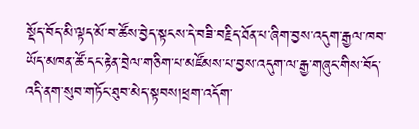སྡོད་བོད་མི་ལྟད་མོ་བ་ཚོས་བྱེད་སྟངས་དེ་བཟི་བརྗིད་ཐོན་པ་ཞིག་བྱས་འདུག་རྒྱལ་ཁབ་ཡོད་མཁན་ཚོ་དང་རྟེན་བྲེལ་གཅིག་པ་མཛོམས་པ་བྱས་འདུག་ལ་རྒྱ་གཞུང་གིས་བོད་འདི་ནག་སུབ་གཏོང་ཐུབ་མེད་སྟབས།ཕྲག་འདོག་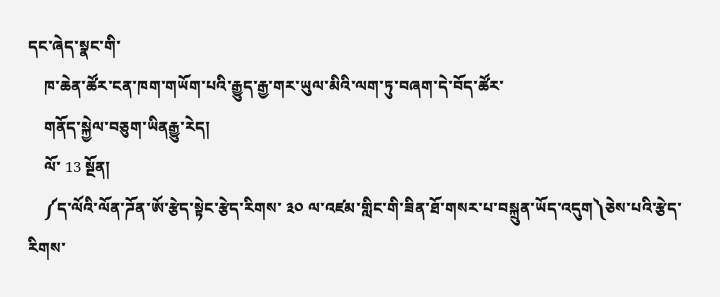དང་ཞེད་སྣང་གི་
    ཁ་ཆེན་ཚོར་ངན་ཁག་གཡོག་པའི་རྒྱུད་རྒྱ་གར་ཡུལ་མིའི་ལག་ཏུ་བཞག་དེ་བོད་ཚོར་
    གནོད་སྐྱེལ་བཅུག་ཡིནརྒྱུ་རེད།
    ལོ་ 13 སྔོན།
    ༼ད་ལོའི་ལོན་ཌོན་ཨོ་རྩེད་སྟེང་རྩེད་རིགས་ ༣༠ ལ་འཛམ་གླིང་གི་ཟིན་ཐོ་གསར་པ་བསྐྲུན་ཡོད་འདུག༽ཅེས་པའི་རྩེད་རིགས་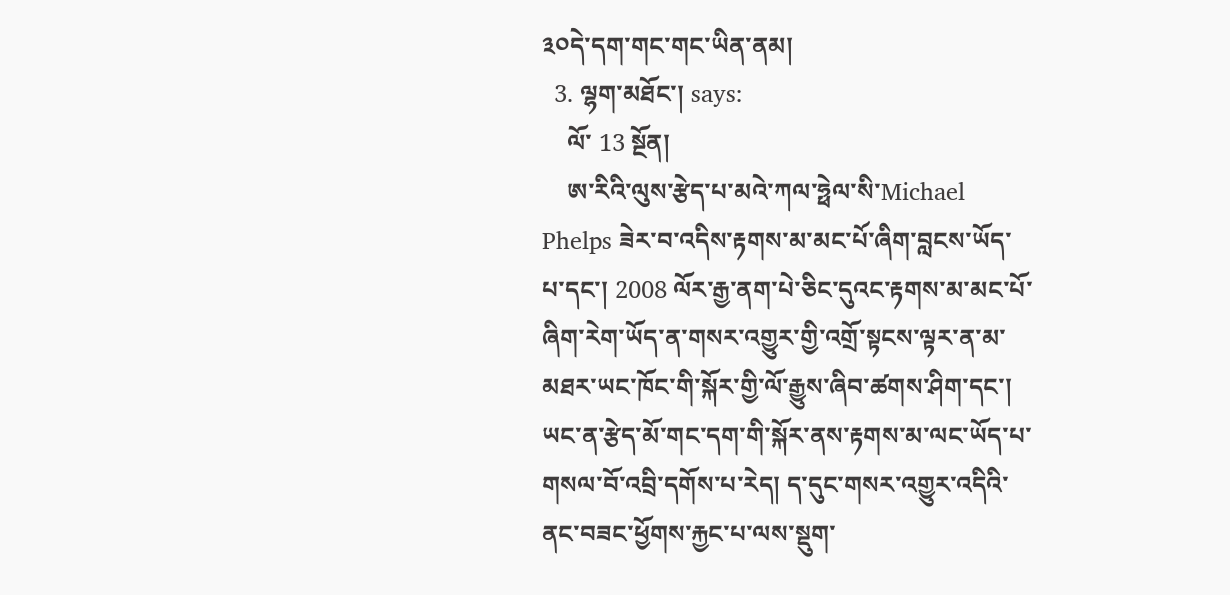༣༠དེ་དག་གང་གང་ཡིན་ནམ།
  3. ལྷག་མཐོང་། says:
    ལོ་ 13 སྔོན།
    ཨ་རིའི་ལུས་རྩེད་པ་མའེ་ཀལ་ཧྥེལ་སི་Michael Phelps ཟེར་བ་འདིས་རྟགས་མ་མང་པོ་ཞིག་བླངས་ཡོད་པ་དང་། 2008 ལོར་རྒྱ་ནག་པེ་ཅིང་དུའང་རྟགས་མ་མང་པོ་ཞིག་རེག་ཡོད་ན་གསར་འགྱུར་གྱི་འགྲོ་སྟངས་ལྟར་ན་མ་མཐར་ཡང་ཁོང་གི་སྐོར་གྱི་ལོ་རྒྱུས་ཞིབ་ཚགས་ཤིག་དང་། ཡང་ན་རྩེད་མོ་གང་དག་གི་སྐོར་ནས་རྟགས་མ་ལང་ཡོད་པ་གསལ་བོ་འབྲི་དགོས་པ་རེད། ད་དུང་གསར་འགྱུར་འདིའི་ནང་བཟང་ཕྱོགས་རྐྱང་པ་ལས་སྡུག་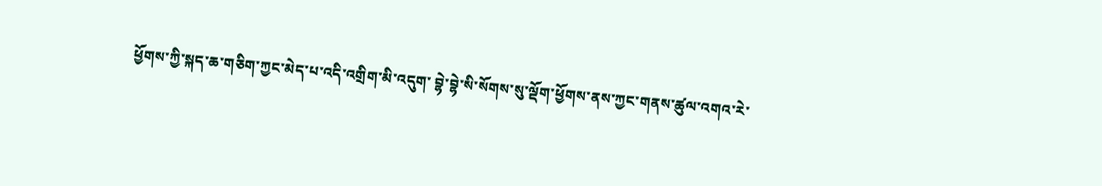ཕྱོགས་ཀྱི་སྐད་ཆ་གཅིག་ཀྱང་མེད་པ་འདི་འགྲིག་མི་འདུག་ བྷེ་བྷེ་སི་སོགས་སུ་ལྡོག་ཕྱོགས་ནས་ཀྱང་གནས་ཚུལ་འགའ་རེ་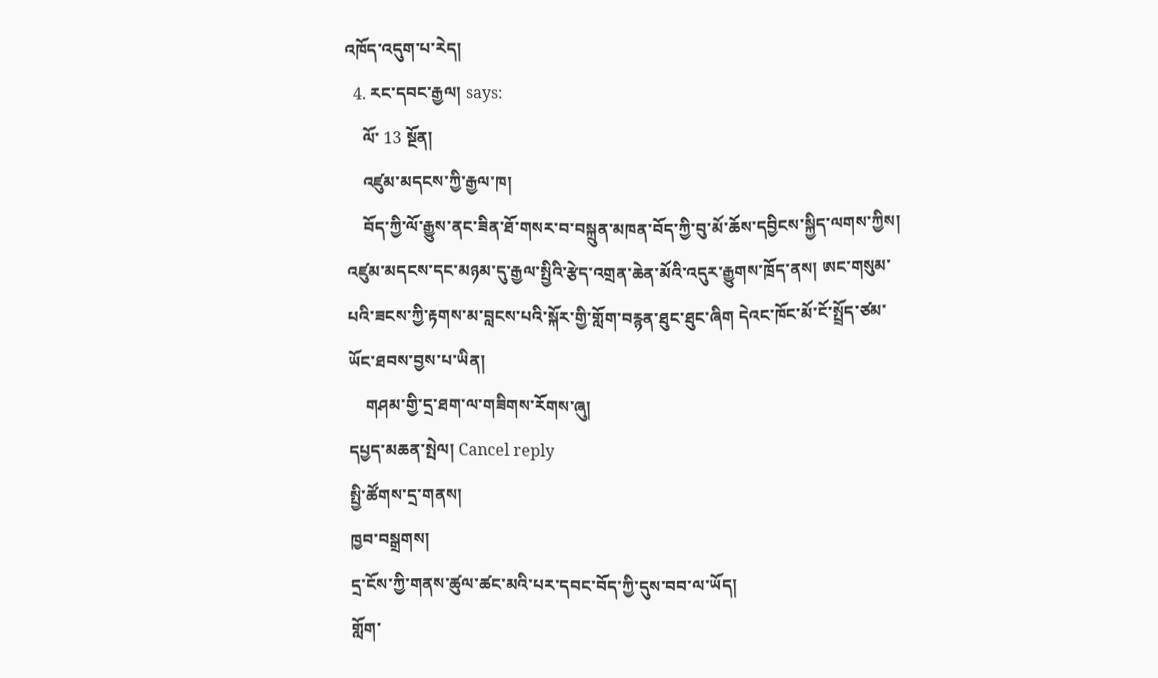འཁོད་འདུག་པ་རེད།
  4. རང་དབང་རྒྱལ། says:
    ལོ་ 13 སྔོན།
    འཛུམ་མདངས་ཀྱི་རྒྱལ་ཁ།
    བོད་ཀྱི་ལོ་རྒྱུས་ནང་ཟིན་ཐོ་གསར་བ་བསྐྲུན་མཁན་བོད་ཀྱི་བུ་མོ་ཆོས་དབྱིངས་སྐྱིད་ལགས་ཀྱིས། འཛུམ་མདངས་དང་མཉམ་དུ་རྒྱལ་སྤྱིའི་རྩེད་འགྲན་ཆེན་མོའི་འདུར་རྒྱུགས་ཁྲོད་ནས། ཨང་གསུམ་པའི་ཟངས་ཀྱི་རྟགས་མ་བླངས་པའི་སྐོར་གྱི་གློག་བརྙན་ཐུང་ཐུང་ཞིག དེའང་ཁོང་མོ་ངོ་སྤྲོད་ཙམ་ཡོང་ཐབས་བྱས་པ་ཡིན།
    གཤམ་གྱི་དྲ་ཐག་ལ་གཟིགས་རོགས་ཞུ།
དཔྱད་མཆན་སྤེལ། Cancel reply
སྤྱི་ཚོགས་དྲ་གནས།
ཁྱབ་བསྒྲགས།
དྲ་ངོས་ཀྱི་གནས་ཚུལ་ཚང་མའི་པར་དབང་བོད་ཀྱི་དུས་བབ་ལ་ཡོད།
གློག་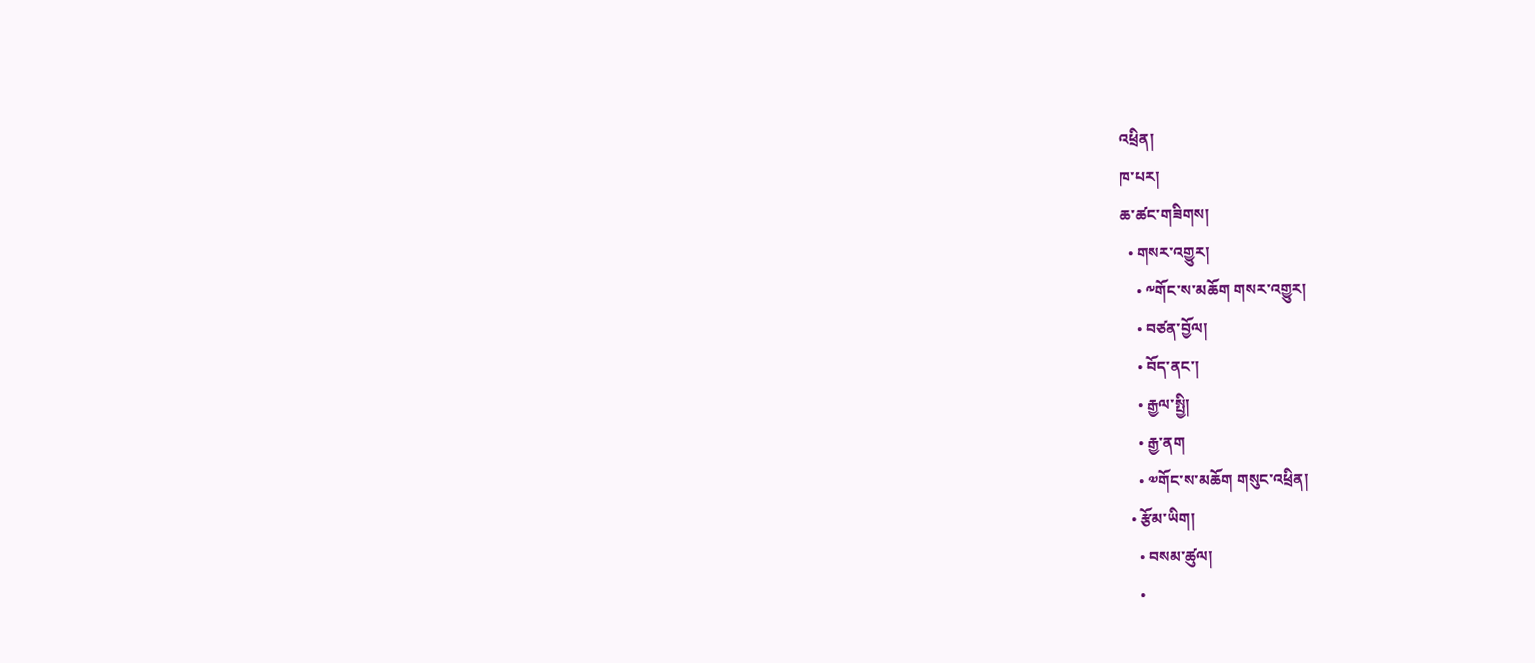འཕྲིན།
ཁ་པར།
ཆ་ཚང་གཟིགས།
  • གསར་འགྱུར།
    • ༸གོང་ས་མཆོག གསར་འགྱུར།
    • བཙན་བྱོལ།
    • བོད་ནང་།
    • རྒྱལ་སྤྱི།
    • རྒྱ་ནག
    • ༧གོང་ས་མཆོག གསུང་འཕྲིན།
  • རྩོམ་ཡིག།
    • བསམ་ཚུལ།
    •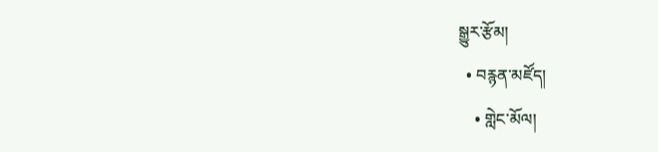སྒྱུར་རྩོམ།
  • བརྙན་མཛོད།
    • གླེང་མོལ།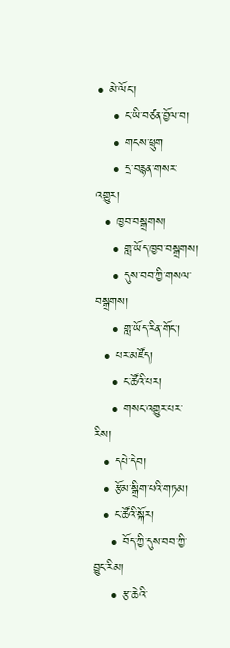• མེ་ལོང་།
    • ང་ཡི་བཙན་བྱོལ་བ།
    • གངས་ཕྲུག
    • དྲ་བརྙན་གསར་འགྱུར།
  • ཁྱབ་བསྒྲགས།
    • གླ་ཡོད་ཁྱབ་བསྒྲགས།
    • དུས་བབ་ཀྱི་གསལ་བསྒྲགས།
    • གླ་ཡོད་རིན་གོང་།
  • པར་མཛོད།
    • ང་ཚོའི་པར།
    • གསང་འགྱུར་པར་རིས།
  • དཔེ་དེབ།
  • རྩོམ་སྒྲིག་པའི་གཏམ།
  • ང་ཚོའི་སྐོར།
    • བོད་ཀྱི་དུས་བབ་ཀྱི་བྱུང་རིམ།
    • རྩ་ཆེའི་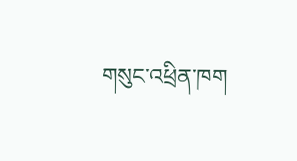གསུང་འཕྲིན་ཁག